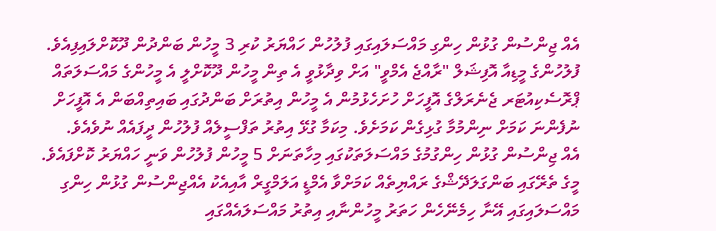އެއް ޖިންސުން ގުޅުން ހިންގި މައްސަލައިގައި ފުލުހުން ހައްޔަރު ކުރި 3 މީހުން ބަންދުން ދޫކޮށްލައިފިއެވެ.
ފުލުހުންގެ މީޑިއާ އޮފިޝަލް "ރާއްޖެ އެމްވީ" އަށް ވިދާޅުވީ އެ ތިން މީހުން ދޫކޮށްލީ އެ މީހުންގެ މައްސަލަތައް ޕްރޮސެކިއުޓަރ ޖެނެރަލްގެ އޮފީހަށް ހުށަހެޅުމުން އެ މީހުން އިތުރަށް ބަންދުގައި ބައިތިއްބަން އެ އޮފީހަށް ނުފެންނަ ކަމަށް ނިންމުމާ ގުޅިގެން ކަމަށެވެ. މިކަމާ ގުޅޭ އިތުރު ތަފްސީލެއް ފުލުހުން ދީފައެއް ނުވެއެވެ.
އެއް ޖިންސުން ގުޅުން ހިންގުމުގެ މައްސަލަތަކުގައި މިހާތަނަށް 5 މީހުން ފުލުހުން ވަނީ ހައްޔަރު ކޮށްފައެވެ. މީގެ ތެރޭގައި ބަންގަލަދޭޝްގެ ރައްޔިތެއް ކަމަށްވާ އެމްޑީ އަލަމްގީރް އާއިއެކު އެއްޖިންސުން ގުޅުން ހިންގި މައްސަލައިގައި އޭނާ ހިމެނޭހެން ހަތަރު މީހުންނާއި އިތުރު މައްސަލައެއްގައި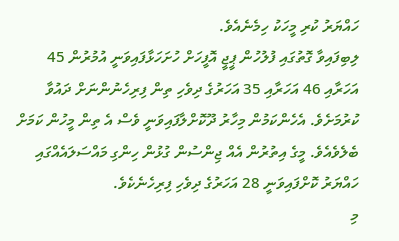ހައްޔަރު ކުރި މީހަކު ހިމެނެއެވެ.
ލިބިފައިވާ ގޮތުގައި ފުލުހުން ޕީޖީ އޮފީހަށް ހުށަހަޅާފައިވަނީ އުމުރުން 45 އަހަރާއި 46 އަހަރާއި 35 އަހަރުގެ ދިވެހި ތިން ފިރިހެނުންނަށް ދައުވާ ކުރުމަށެވެ. އެހެންކަމުން މިހާރު ދޫކޮށްލާފައިވަނީ ވެސް އެ ތިން މީހުން ކަމަށް ބެލެވެއެވެ. މީގެ އިތުރުން އެއް ޖިންސުން ގުޅުން ހިންގި މައްސަލައެއްގައި ހައްޔަރު ކޮށްފައިވަނީ 28 އަހަރުގެ ދިވެހި ފިރިހެނެކެވެ.
މި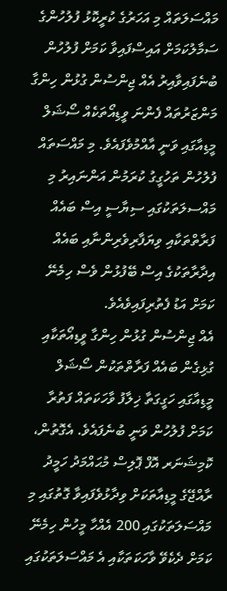މައްސަލަތައް މި އަހަރުގެ ކުރީކޮޅު ފުލުހުންގެ ސަމާލުކަމަށް އައިސްފައިވާ ކަމަށް ފުލުހުން ބުނެފައިވާއިރު އެއް ޖިންސުން ގުޅުން ހިންގާ މަންޒަރުތައް ފެންނަ ވީޑިއޯތަކެއް ސޯޝަލް މީޑިއާގައި ވަނީ އާއްމުވެފައެވެ. މި މައްސަތައް ފުލުހުން ތަހުގީގު ކުރަމުން އަންނައިރު މި މައްސލަތަކުގައި ސިޔާސީ އިސް ބައެއް ފަރާތްތަކާއި ވިޔަފާރިވެރިންނާއި ބައެއް އިދާރާތަކުގެ އިސް ބޭފުޅުން ވެސް ހިމެނޭ ކަމަށް އަޑު ފެތުރިފައިވެއެވެ.
އެއް ޖިންސުން ގުޅުން ހިންގާ ވީޑިއޯތަކާއި ގުޅިގެން ބައެއް ފަރާތްތަކުން ސޯޝަލް މީޑިއާގައި ހަގީގަތާ ޚިލާފު ވާހަކަތައް ފަތުރާ ކަމަށް ފުލުހުން ވަނީ ބުނެފައެވެ. އެގޮތުން، ކޮމިޝަނަރ އޮފް ޕޮލިސް މުޙައްމަދު ހަމީދު ރާއްޖޭގެ މީޑިއާތަކަށް ވިދާޅުވެފައިވާ ގޮތުގައި މި މައްސަލަތަކުގައި 200 އެއްހާ މީހުން ހިމެނޭ ކަމަށް ދެކެވޭ ވާހަކަތަކާއި އެ މައްސަލަތަކުގައި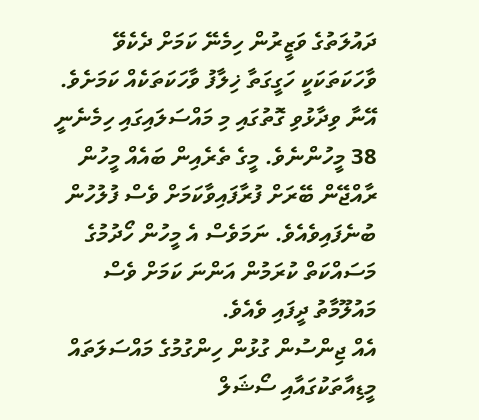ދައުލަތުގެ ވަޒީރުން ހިމެނޭ ކަމަށް ދެކެވޭ ވާހަކަތަކަކީ ހަގީގަތާ ޚިލާފު ވާހަކަތަކެއް ކަމަށެވެ.
އޭނާ ވިދާޅުވި ގޮތުގައި މި މައްސަލައިގައި ހިމެނެނީ 38 މީހުންނެވެ. މީގެ ތެރެއިން ބައެއް މީހުން ރާއްޖޭން ބޭރަށް ފުރާފައިވާކަމަށް ވެސް ފުލުހުން ބުނެފައިވެއެވެ. ނަމަވެސް އެ މީހުން ހޯދުމުގެ މަސައްކަތް ކުރަމުން އަންނަ ކަމަށް ވެސް މައުލޫމާތު ދީފައި ވެއެވެ.
އެއް ޖިންސުން ގުޅުން ހިންގުމުގެ މައްސަލަތައް މީޑިއާތަކުގައާއި ސޯޝަލް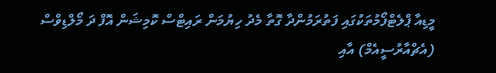މީޑިއާ ޕްލެޓްފޯމުތަކުގައި ފަތުރަމުންދާ ގޮތާ މެދު ހިޔުމަން ރައިޓްސް ކޮމިޝަން އޮފް ދަ މޯލްޑިވްސް (އެޗްއާރުސީއެމް) އާއި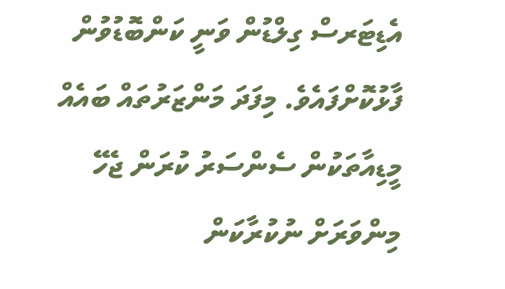އެޑިޓަރސް ގިލްޑުން ވަނީ ކަންބޮޑުވުން ފާޅުކޮށްފައެވެ. މިފަދަ މަންޒަރުތައް ބައެއް މީޑިއާތަކުން ސެންސަރު ކުރަން ޖެހޭ މިންވަރަށް ނުކުރާކަން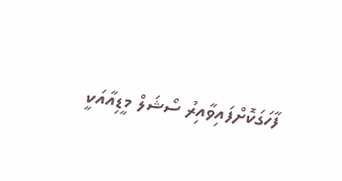ފާހަގަކޮށްފައިވާއިރު ސޯޝަލް މީޑިއާއަކީ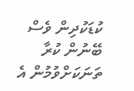ކުޑަކުދިން ވެސް ބޭނުން ކުރާ ތަނަކަށްވުމުން އެ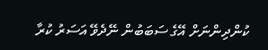ކުންދިންނަށް އޭގެ ސަބަބުން ނޭދެވޭ އަސަރު ކުރާ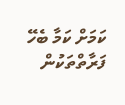ކަމަށް ކަމާ ބެހޭ ފަރާތްތަކުން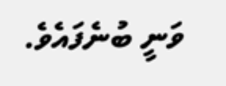ވަނީ ބުނެފައެވެ.